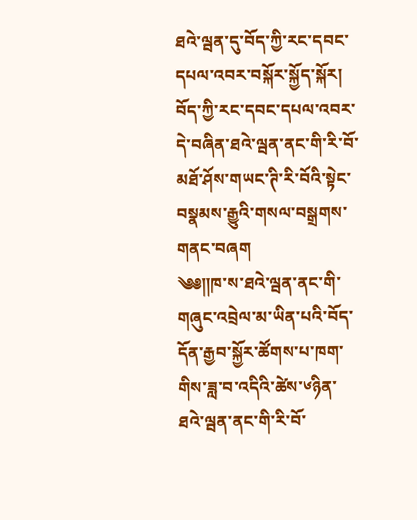ཐའེ་ལྦན་དུ་བོད་ཀྱི་རང་དབང་དཔལ་འབར་བསྐོར་སྐྱོད་སྐོར།
བོད་ཀྱི་རང་དབང་དཔལ་འབར་དེ་བཞིན་ཐའེ་ལྦན་ནང་གི་རི་བོ་མཐོ་ཤོས་གཡང་ཊི་རི་བོའི་སྟེང་བསྣམས་རྒྱུའི་གསལ་བསྒྲགས་གནང་བཞག
༄༅༎ཁ་ས་ཐའེ་ལྦན་ནང་གི་གཞུང་འབྲེལ་མ་ཡིན་པའི་བོད་དོན་རྒྱབ་སྐྱོར་ཚོགས་པ་ཁག་གིས་ཟླ་བ་འདིའི་ཚེས་༦ཉིན་ ཐའེ་ལྦན་ནང་གི་རི་བོ་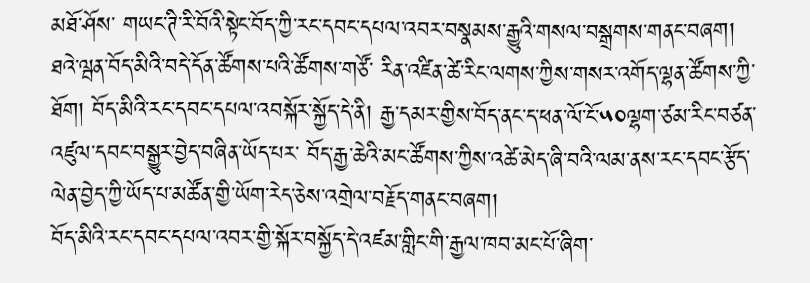མཐོ་ཤོས་ གཡང་ཊི་རི་བོའི་སྟེང་བོད་ཀྱི་རང་དབང་དཔལ་འབར་བསྣམས་རྒྱུའི་གསལ་བསྒྲགས་གནང་བཞག།
ཐའེ་ལྦན་བོད་མིའི་བདེ་དོན་ཚོགས་པའི་ཚོགས་གཙོ་ རིན་འཛིན་ཚེ་རིང་ལགས་ཀྱིས་གསར་འགོད་ལྷན་ཚོགས་ཀྱི་ཐོག། བོད་མིའི་རང་དབང་དཔལ་འབསྐོར་སྐྱོད་དེ་ནི། རྒྱ་དམར་གྱིས་བོད་ནང་ད་ཕན་ལོ་ངོ་༥༠ལྷག་ཙམ་རིང་བཙན་འཛུལ་དབང་བསྒྱུར་བྱེད་བཞིན་ཡོད་པར་ བོད་རྒྱ་ཆེའི་མང་ཚོགས་ཀྱིས་འཚེ་མེད་ཞི་བའི་ལམ་ནས་རང་དབང་རྩོད་ལེན་བྱེད་ཀྱི་ཡོད་པ་མཚོན་གྱི་ཡོག་རེད་ཅེས་འགྲེལ་བརྗོད་གནང་བཞག།
བོད་མིའི་རང་དབང་དཔལ་འབར་གྱི་སྐོར་བསྐྱོད་དེ་འཛམ་གླིང་གི་རྒྱལ་ཁབ་མང་པོ་ཞིག་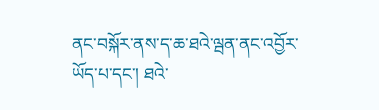ནང་བསྐོར་ནས་ད་ཆ་ཐའེ་ལྦན་ནང་འབྱོར་ཡོད་པ་དང་། ཐའེ་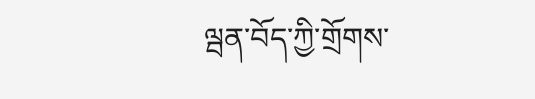ལྦན་བོད་ཀྱི་གྲོགས་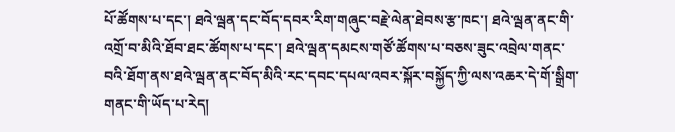པོ་ཚོགས་པ་དང་། ཐའེ་ལྦན་དང་བོད་དབར་རིག་གཞུང་བརྗེ་ལེན་ཐེབས་རྩ་ཁང་། ཐའེ་ལྦན་ནང་གི་འགྲོ་བ་མིའི་ཐོབ་ཐང་ཚོགས་པ་དང་། ཐའེ་ལྦན་དམངས་གཙོ་ཚོགས་པ་བཅས་ཟུང་འབྲེལ་གནང་བའི་ཐོག་ནས་ཐའེ་ལྦན་ནང་བོད་མིའི་རང་དབང་དཔལ་འབར་སྐོར་བསྐྱོད་ཀྱི་ལས་འཆར་དེ་གོ་སྒྲིག་གནང་གི་ཡོད་པ་རེད།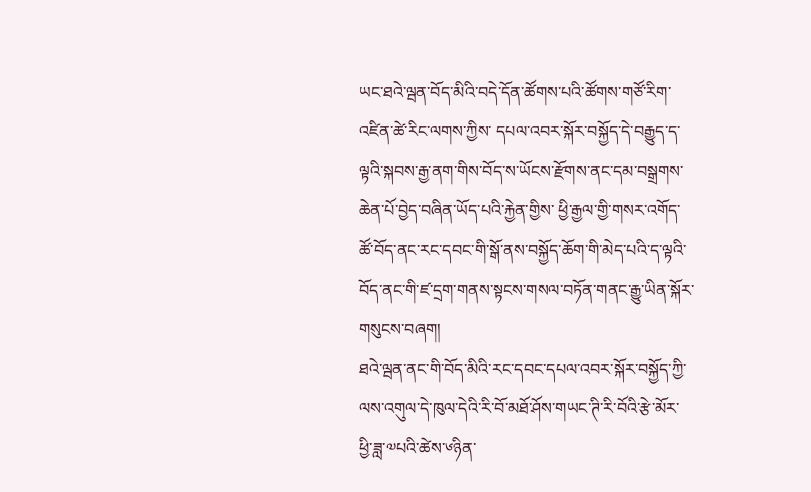ཡང་ཐའེ་ལྦན་བོད་མིའི་བདེ་དོན་ཚོགས་པའི་ཚོགས་གཙོ་རིག་འཛིན་ཚེ་རིང་ལགས་ཀྱིས་ དཔལ་འབར་སྐོར་བསྐྱོད་དེ་བརྒྱུད་ད་ལྟའི་སྐབས་རྒྱ་ནག་གིས་བོད་ས་ཡོངས་རྫོགས་ནང་དམ་བསྒྲགས་ཆེན་པོ་བྱེད་བཞིན་ཡོད་པའི་རྐྱེན་གྱིས་ ཕྱི་རྒྱལ་གྱི་གསར་འགོད་ཚོ་བོད་ནང་རང་དབང་གི་སྒོ་ནས་བསྐྱོད་ཆོག་གི་མེད་པའི་ད་ལྟའི་བོད་ནང་གི་ཛ་དྲག་གནས་སྟངས་གསལ་བཏོན་གནང་རྒྱུ་ཡིན་སྐོར་གསུངས་བཞག།
ཐའེ་ལྦན་ནང་གི་བོད་མིའི་རང་དབང་དཔལ་འབར་སྐོར་བསྐྱོད་ཀྱི་ལས་འགུལ་དེ་ཁུལ་དེའི་རི་བོ་མཐོ་ཤོས་གཡང་ཊི་རི་བོའི་རྩེ་མོར་ཕྱི་ཟླ་༧པའི་ཚེས་༦ཉིན་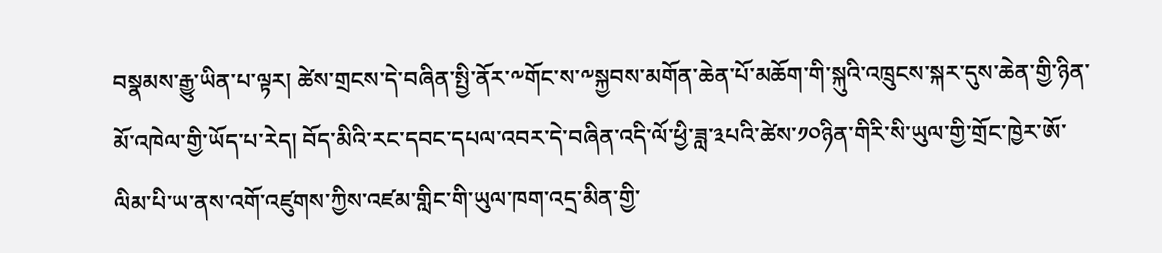བསྣམས་རྒྱུ་ཡིན་པ་ལྟར། ཚེས་གྲངས་དེ་བཞིན་སྤྱི་ནོར་༸གོང་ས་༸སྐྱབས་མགོན་ཆེན་པོ་མཆོག་གི་སྐུའི་འཁྲུངས་སྐར་དུས་ཆེན་གྱི་ཉིན་མོ་འཁེལ་གྱི་ཡོད་པ་རེད། བོད་མིའི་རང་དབང་དཔལ་འབར་དེ་བཞིན་འདི་ལོ་ཕྱི་ཟླ་༣པའི་ཚེས་༡༠ཉིན་གིརི་སི་ཡུལ་གྱི་གྲོང་ཁྱེར་ཨོ་ལིམ་པི་ཡ་ནས་འགོ་འཛུགས་ཀྱིས་འཛམ་གླིང་གི་ཡུལ་ཁག་འདྲ་མིན་གྱི་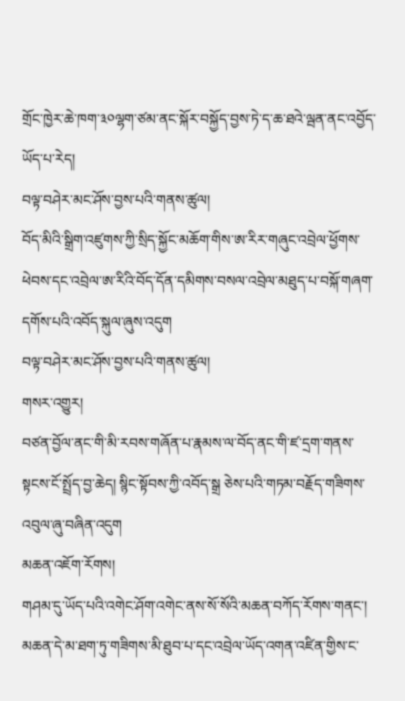གྲོང་ཁྱེར་ཆེ་ཁག་༣༠ལྷག་ཙམ་ནང་སྐོར་བསྐྱོད་བྱས་ཏེ་ད་ཆ་ཐའེ་ལྦན་ནང་འབྱོད་ཡོད་པ་རེད།
བལྟ་བཤེར་མང་ཤོས་བྱས་པའི་གནས་ཚུལ།
བོད་མིའི་སྒྲིག་འཛུགས་ཀྱི་སྲིད་སྐྱོང་མཆོག་གིས་ཨ་རིར་གཞུང་འབྲེལ་ཕྱོགས་ཕེབས་དང་འབྲེལ་ཨ་རིའི་བོད་དོན་དམིགས་བསལ་འབྲེལ་མཐུད་པ་བསྐོ་གཞག་དགོས་པའི་འབོད་སྐུལ་ཞུས་འདུག
བལྟ་བཤེར་མང་ཤོས་བྱས་པའི་གནས་ཚུལ།
གསར་འགྱུར།
བཙན་བྱོལ་ནང་གི་མི་རབས་གཞོན་པ་རྣམས་ལ་བོད་ནང་གི་ཛ་དྲག་གནས་སྟངས་ངོ་སྤྲོད་བྱ་ཆེད། སྙིང་སྟོབས་ཀྱི་འབོད་སྒྲ ཅེས་པའི་གཏམ་བརྗོད་གཟིགས་འབུལ་ཞུ་བཞིན་འདུག
མཆན་འཇོག་རོགས།
གཤམ་དུ་ཡོད་པའི་འགེང་ཤོག་འགེང་ནས་སོ་སོའི་མཆན་བཀོད་རོགས་གནང་། མཆན་དེ་མ་ཐག་ཏུ་གཟིགས་མི་ཐུབ་པ་དང་འབྲེལ་ཡོད་འགན་འཛིན་གྱིས་ང་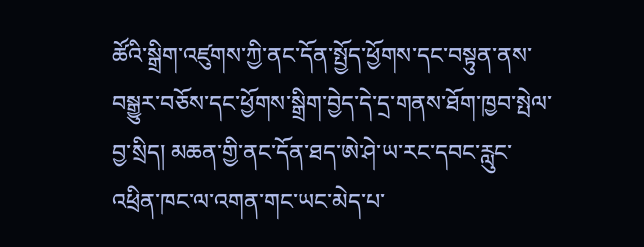ཚོའི་སྒྲིག་འཛུགས་ཀྱི་ནང་དོན་སྤྱོད་ཕྱོགས་དང་བསྟུན་ནས་བསྒྱུར་བཅོས་དང་ཕྱོགས་སྒྲིག་བྱེད་དེ་དྲ་གནས་ཐོག་ཁྱབ་སྤེལ་བྱ་སྲིད། མཆན་གྱི་ནང་དོན་ཐད་ཨེ་ཤེ་ཡ་རང་དབང་རླུང་འཕྲིན་ཁང་ལ་འགན་གང་ཡང་མེད་པ་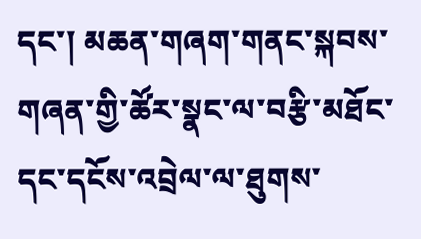དང་། མཆན་གཞག་གནང་སྐབས་གཞན་གྱི་ཚོར་སྣང་ལ་བརྩི་མཐོང་དང་དངོས་འབྲེལ་ལ་ཐུགས་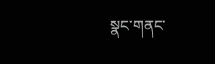སྣང་གནང་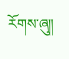རོགས་ཞུ༎